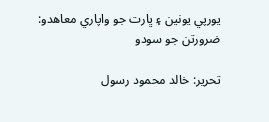يورپي يونين ۽ ڀارت جو واپاري معاهدو: ضرورتن جو سودو

تحرير: خالد محمود رسول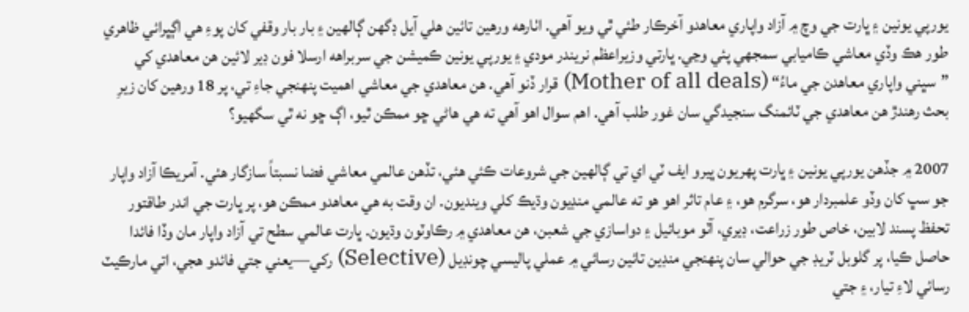يورپي يونين ۽ ڀارت جي وچ ۾ آزاد واپاري معاهدو آخرڪار طئي ٿي ويو آهي. اٺارهه ورهين تائين هلي آيل ڊگهن ڳالهين ۽ بار بار وقفي کان پوءِ هي اڳڀرائي ظاهري طور هڪ وڏي معاشي ڪاميابي سمجهي پئي وڃي. ڀارتي وزيراعظم نريندر مودي ۽ يورپي يونين ڪميشن جي سربراهه ارسلا فون ڊير لائين هن معاهدي کي ”سڀني واپاري معاهدن جي ماءُ“ (Mother of all deals) قرار ڏنو آهي. هن معاهدي جي معاشي اهميت پنهنجي جاءِ تي، پر 18 ورهين کان زيرِ بحث رهندڙ هن معاهدي جي ٽائمنگ سنجيدگي سان غور طلب آهي. اهم سوال اهو آهي ته هي هاڻي ڇو ممڪن ٿيو، اڳ ڇو نه ٿي سگهيو؟

2007 ۾ جڏهن يورپي يونين ۽ ڀارت پهريون ڀيرو ايف ٽي اي تي ڳالهين جي شروعات ڪئي هئي، تڏهن عالمي معاشي فضا نسبتاً سازگار هئي. آمريڪا آزاد واپار جو سڀ کان وڏو علمبردار هو، سرگرم هو، ۽ عام تاثر اهو هو ته عالمي منڊيون وڌيڪ کلي وينديون. ان وقت به هي معاهدو ممڪن هو، پر ڀارت جي اندر طاقتور تحفظ پسند لابين، خاص طور زراعت، ڊيري، آٽو موبائيل ۽ دواسازي جي شعبن، هن معاهدي ۾ رڪاوٽون وڌيون. ڀارت عالمي سطح تي آزاد واپار مان وڏا فائدا حاصل ڪيا، پر گلوبل ٽريڊ جي حوالي سان پنهنجي منڊين تائين رسائي ۾ عملي پاليسي چونڊيل (Selective) رکي—يعني جتي فائدو هجي، اتي مارڪيٽ رسائي لاءِ تيار، ۽ جتي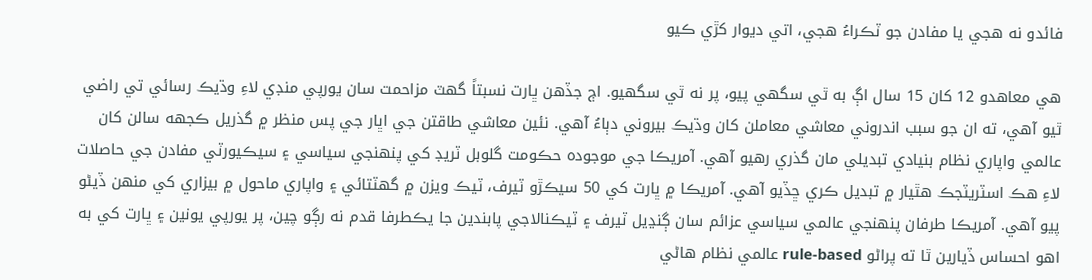فائدو نه هجي يا مفادن جو ٽڪراءُ هجي، اتي ديوار کڙي ڪيو

هي معاهدو 12 کان 15 سال اڳ به ٿي سگهي پيو، پر نه ٿي سگهيو. اڄ جڏهن ڀارت نسبتاً گهٽ مزاحمت سان يورپي منڊي لاءِ وڌيڪ رسائي تي راضي ٿيو آهي، ته ان جو سبب اندروني معاشي معاملن کان وڌيڪ بيروني دٻاءُ آهي. نئين معاشي طاقتن جي اڀار جي پس منظر ۾ گذريل ڪجهه سالن کان عالمي واپاري نظام بنيادي تبديلي مان گذري رهيو آهي. آمريڪا جي موجوده حڪومت گلوبل ٽريڊ کي پنهنجي سياسي ۽ سيڪيورٽي مفادن جي حاصلات لاءِ هڪ اسٽريٽجڪ هٿيار ۾ تبديل ڪري ڇڏيو آهي. آمريڪا ۾ ڀارت کي 50 سيڪڙو ٽيرف، ٽيڪ ويزن ۾ گهٽتائي ۽ واپاري ماحول ۾ بيزاري کي منهن ڏيڻو پيو آهي. آمريڪا طرفان پنهنجي عالمي سياسي عزائم سان ڳنڍيل ٽيرف ۽ ٽيڪنالاجي پابندين جا يڪطرفا قدم نه رڳو چين، پر يورپي يونين ۽ ڀارت کي به اهو احساس ڏيارين ٿا ته پراڻو rule-based عالمي نظام هاڻي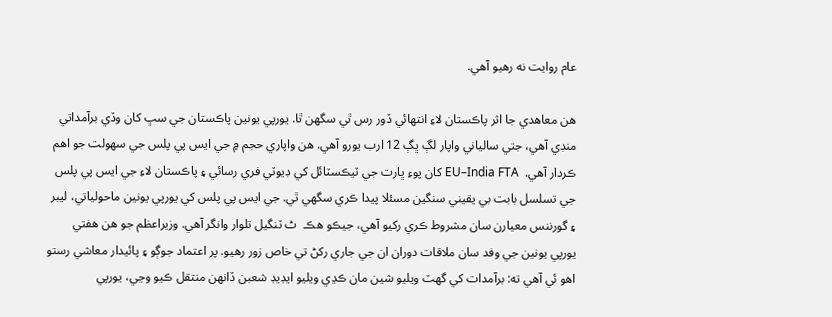عام روايت نه رهيو آهي.

هن معاهدي جا اثر پاڪستان لاءِ انتهائي ڏور رس ٿي سگهن ٿا. يورپي يونين پاڪستان جي سڀ کان وڏي برآمداتي منڊي آهي، جتي سالياني واپار لڳ ڀڳ 12 ارب يورو آهي. هن واپاري حجم ۾ جي ايس پي پلس جي سهولت جو اهم ڪردار آهي.  EU–India FTA کان پوءِ ڀارت جي ٽيڪسٽائل کي ڊيوٽي فري رسائي ۽ پاڪستان لاءِ جي ايس پي پلس جي تسلسل بابت بي يقيني سنگين مسئلا پيدا ڪري سگهي ٿي. جي ايس پي پلس کي يورپي يونين ماحولياتي، ليبر ۽ گورننس معيارن سان مشروط ڪري رکيو آهي، جيڪو هڪ  ٹ ٽنگيل تلوار وانگر آهي. وزيراعظم جو هن هفتي يورپي يونين جي وفد سان ملاقات دوران ان جي جاري رکڻ تي خاص زور رهيو. پر اعتماد جوڳو ۽ پائيدار معاشي رستو اهو ئي آهي ته: برآمدات کي گهٽ ويليو شين مان ڪڍي ويليو ايڊيڊ شعبن ڏانهن منتقل ڪيو وڃي، يورپي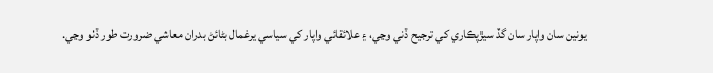يونين سان واپار سان گڏ سيڙپڪاري کي ترجيح ڏني وڃي، ۽ علائقائي واپار کي سياسي يرغمال بڻائڻ بدران معاشي ضرورت طور ڏٺو وڃي.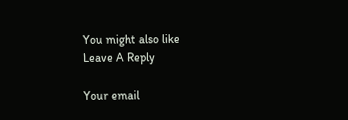You might also like
Leave A Reply

Your email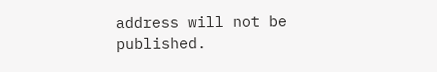address will not be published.